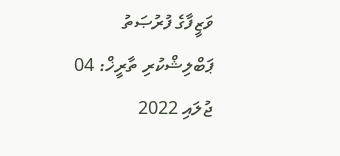ވަޒީފާގެ ފުރުޞަތު
ޕަބްލިޝްކުރި ތާރީޚް: 04 ޖުލައި 2022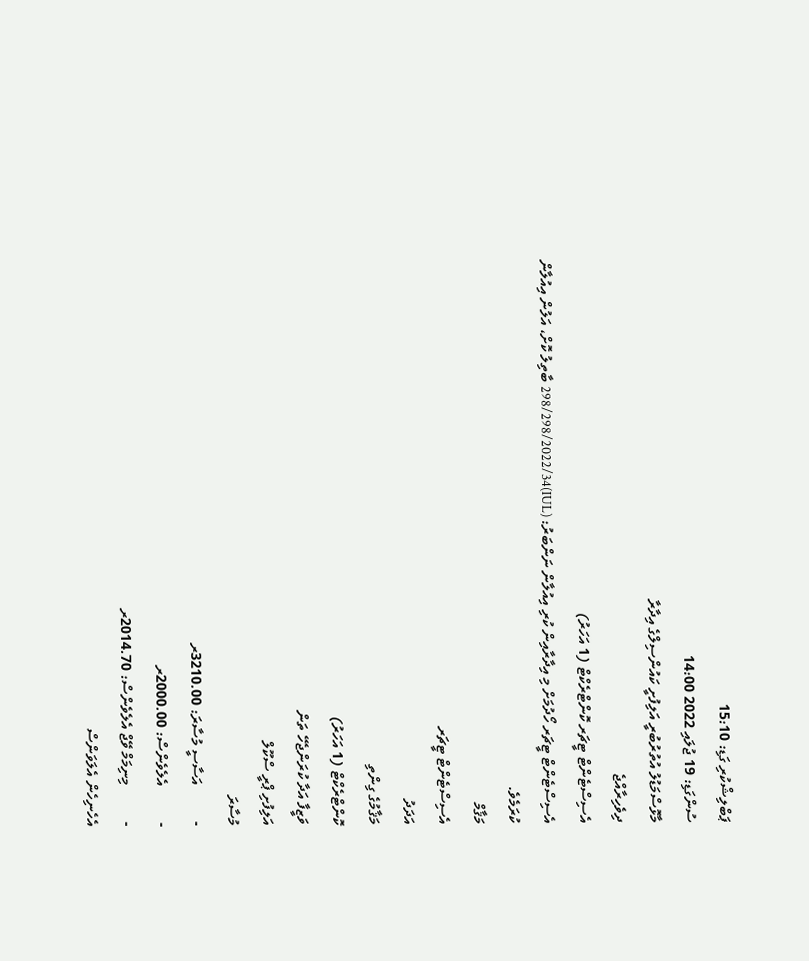ޕަބްލިޝްކުރި ގަޑި: 15:10
ސުންގަޑި: 19 ޖުލައި 2022 14:00
މާޅޮސްމަޑުލު އުތުރުބުރީ އަލިފުށީ ކައުންސިލްގެ އިދާރާ
ދިވެހިރާއްޖެ
އެސިސްޓެންޓް ޓީޗަރ ކޮންޓްރެކްޓް (1 އަހަރު)
އެސިސްޓެންޓް ޓީޗަރ ހޯދުމަށް މި އިދާރާއިން ކުރި އިއުލާން ނަންބަރު: (IUL)298/298/2022/34 ބާތިލު ކޮށް، އަލުން އިއުލާން ކުރަމެވެ.
މަޤާމް
އެސިސްޓެންޓް ޓީޗަރ
އަދަދު
މަޤާމުގެ ގިންތި
ކޮންޓްރެކްޓް (1 އަހަރު)
ވަޒީފާ އަދާ ކުރަންޖެހޭ ތަން
އަލިފުށި ޕްރީ ސްކޫލް
މުސާރަ
-          އަސާސީ މުސާރަ: 3210.00ރ
-          އެލެވެންސް: 2000.00ރ
-          މިނިމަމް ވޭޖް އެލެވެންސް: 2014.70ރ
އެހެނިހެން އެލަވަންސް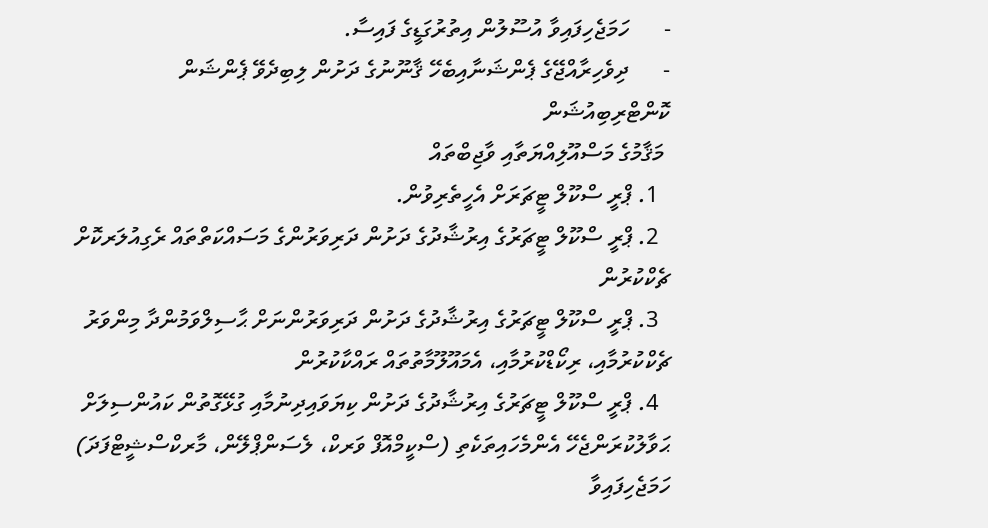-      ހަމަޖެހިފައިވާ އުސޫލުން އިތުރުގަޑީގެ ފައިސާ.
-      ދިވެހިރާއްޖޭގެ ޕެންޝަނާއިބެހޭ ޤާނޫނުގެ ދަށުން ލިބިދެވޭ ޕެންޝަން ކޮންޓްރިބިއުޝަން
 މަޤާމުގެ މަސްއޫލިއްޔަތާއި ވާޖިބްތައް
  1. ޕްރީ ސްކޫލް ޓީޗަރަށް އެހީތެރިވުން.
  2. ޕްރީ ސްކޫލް ޓީޗަރުގެ އިރުޝާދުގެ ދަށުން ދަރިވަރުންގެ މަސައްކަތްތައް ރެގިއުލަރކޮށް ޗެކްކުރުން
  3. ޕްރީ ސްކޫލް ޓީޗަރުގެ އިރުޝާދުގެ ދަށުން ދަރިވަރުންނަށް ޙާސިލްވަމުންދާ މިންވަރު ޗެކްކުރުމާއި، ރިކޯޑްކުރުމާއި، އެމައޫލޫމާތުތައް ރައްކާކުރުން
  4. ޕްރީ ސްކޫލް ޓީޗަރުގެ އިރުޝާދުގެ ދަށުން ކިޔަވައިދިނުމާއި ގުޅޭގޮތުން ކައުންސިލަށް ޙަވާލުކުރަންޖެހޭ އެންމެހައިތަކެތި (ސްކީމްއޮފް ވަރކް، ލެސަންޕްލޭން، މާރކްސްޝީޓްފަދަ) ހަމަޖެހިފައިވާ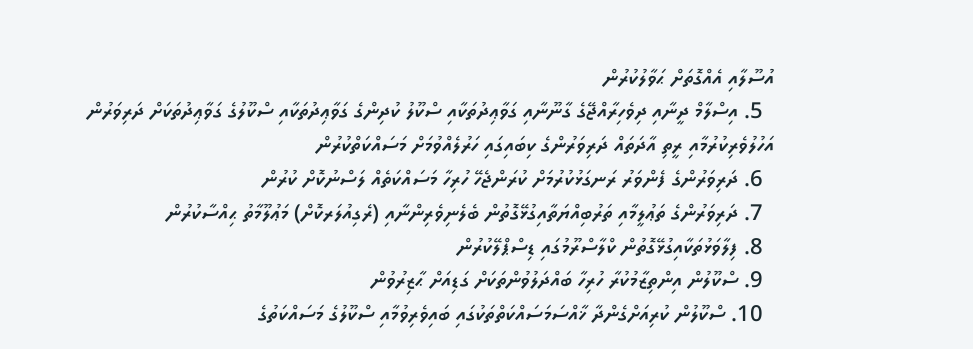އުސޫލާއި އެއްގޮތަށް ޙަވާލުކުރުން
  5. އިސްލާމް ދީނާއި ދިވެހިރާއްޖޭގެ ގާނޫނާއި ގަވާޢިދުތަކާއި ސްކޫލު ކުދިންގެ ގަވާޢިދުތަކާއި ސްކޫލުގެ ގަވާޢިދުތަކަށް ދަރިވަރުން އަހުލުވެރިކުރުމާއި ރީތި އާދަތައް ދަރިވަރުންގެ ކިބައިގައި ހަރުލެއްވުމަށް މަސައްކަތްކުރުން
  6. ދަރިވަރުންގެ ފެންވަރު ރަނގަޅުކުރުމަށް ކުރަންޖެހޭ ހުރިހާ މަސައްކަތެއް ލަސްނުކޮށް ކުރުން
  7. ދަރިވަރުންގެ ތަޢުލީމާއި ތަރުބިއްޔަތާއިގުޅޭގޮތުން ބެލެނިވެރިންނާއި (ރެގިއުލަރކޮށް) މަޢުލޫމާތު ޙިއްސާކުރުން
  8. ފިލާވަޅުތަކާއިގުޅޭގޮތުން ކްލާސްރޫމުގައި ޑިސްޕްލޭކުރުން
  9. ސްކޫލުން އިންތިޒާމުކުރާ ހުރިހާ ބައްދަލުވުންތަކަށް ގަޑިއަށް ޙާޒިރުވުން
  10. ސްކޫލުން ކުރިއަށްގެންދާ ޚާއްސަމަސައްކަތްތަކުގައި ބައިވެރިވުމާއި ސްކޫލުގެ މަސައްކަތުގެ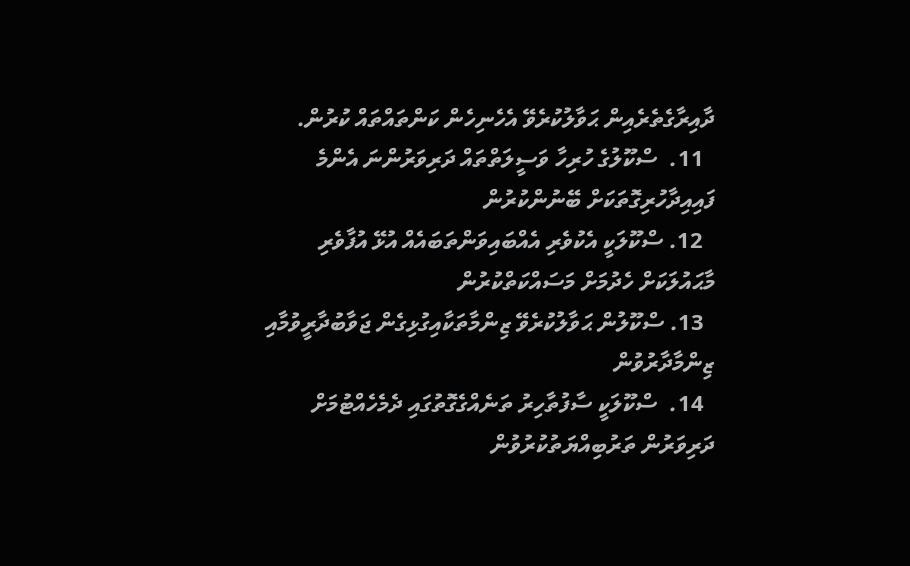ދާއިރާގެތެރެއިން ޙަވާލުކުރެވޭ އެހެނިހެން ކަންތައްތައް ކުރުން.
  11.  ސްކޫލުގެ ހުރިހާ ވަސީލަތްތައް ދަރިވަރުންނަ އެންމެ ފައިއިދާހުރިގޮތަކަށް ބޭނުންކުރުން
  12. ސްކޫލަކީ އެކުވެރި އެއްބައިވަންތަބައެއް އުޅޭ އުފާވެރި މާޙައުލަކަށް ހެދުމަށް މަސައްކަތްކުރުން
  13. ސްކޫލުން ޙަވާލުކުރެވޭ ޒިންމާތަކާއިގުޅިގެން ޖަވާބުދާރީވުމާއި ޒިންމާދާރުވުން
  14.  ސްކޫލަކީ ސާފުތާހިރު ތަނެއްގެގޮތުގައި ދެމެހެއްޓުމަށް ދަރިވަރުން ތަރުބިއްޔަތުކުރުވުން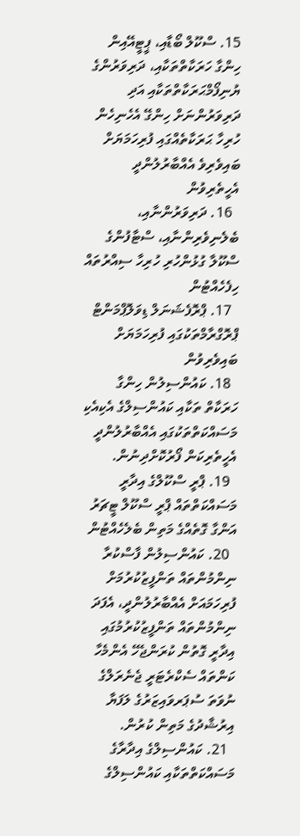15. ސްކޫލް ބޯޑާއި، ޕީޓީއޭއިން ހިންގާ ހަރަކާތްތަކާއި، ދަރިވަރުންގެ ޔުނިފޯމްޙަރަކާތްތަކާއި އަދި ދަރިވަރުންނަށް ހިންގޭ އެހެނިހެން ހުރިހާ ޙަރަކާތެއްގައި ފުރިހަމަޔަށް ބައިވެރިވެ އެއްބާރުލުންދީ އެހީތެރިވުން
  16. ދަރިވަރުންނާއި، ބެލެނިވެރިންނާއި، ސްޓާފުންގެ ސްކޫލާ ގުޅުންހުރި ހުރިހާ ސިއްރުތައް ހިފެހެއްޓުން
  17. ޕްރޮފެޝަނަލް ޑިވަލޮޕްމަންޓް ޕްރޮގްރާމްތަކުގައި ފުރިހަމަޔަށް ބައިވެރިވުން
  18. ކައުންސިލުން ހިންގާ ހަރަކާތް ތަކާއި ކައުންސިލްގެ އެކިއެކި މަސައްކަތްތަކުގައި އެއްބާރުލުންދީ އެހީތެރިކަން ފޯރުކޮށްދިނުން.
  19. ޕްރީ ސްކޫލްގެ އިދާރީ މަސައްކަތްތައް ޕްރީ ސްކޫލް ޓީޗަރު އަންގާ ގޮތެއްގެ މަތިން ބެލެހެއްޓުން
  20. ކައުންސިލުން ފާސްކުރާ ނިންމުންތައް ތަންފީޒުކުރުމަށް ފުރިހަމައަށް އެއްބާރުލުންދީ، އެފަދަ ނިންމުންތައް ތަންފީޒުކުރުމުގައި އިދާރީ ގޮތުން ކުރަންޖެހޭ އެންމެހާ ކަންތައް ސެކްރެޓަރީ ޖެނެރަލްގެ ނުވަތަ ސުޕަރވައިޒަރުގެ ލަފަޔާ އިރުޝާދުގެ މަތިން ކުރުން.
  21. ކައުންސިލްގެ އިދާރާގެ މަސައްކަތްތަކާއި ކައުންސިލްގެ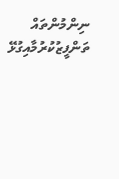ނިންމުންތައް ތަންފީޒުކުރުމާއިގުޅޭ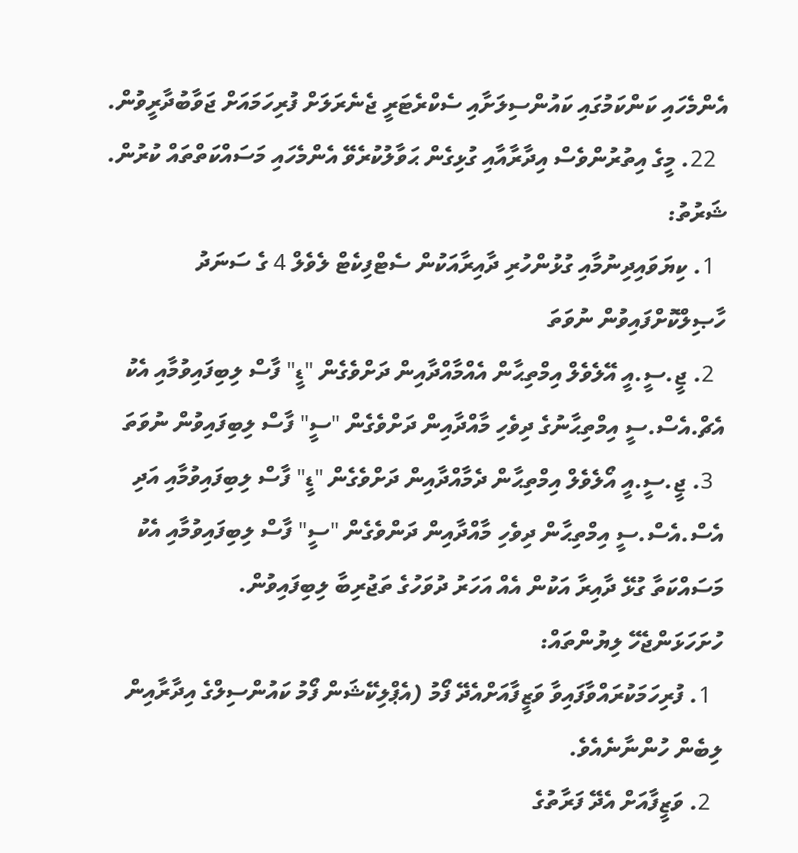އެންމެހައި ކަންކަމުގައި ކައުންސިލަށާއި ސެކްރެޓަރީ ޖެނެރަލަށް ފުރިހަމައަށް ޖަވާބުދާރީވުން.
  22. މީގެ އިތުރުންވެސް އިދާރާއާއި ގުޅިގެން ޙަވާލުކުރެވޭ އެންމެހައި މަސައްކަތްތައް ކުރުން.
ޝަރުތު:
  1. ކިޔަވައިދިނުމާއި ގުޅުންހުރި ދާއިރާއަކުން ސެޓްފިކެޓް ލެވެލް 4 ގެ ސަނަދު ހާޞިލްކޮށްފައިވުން ނުވަތަ
  2. ޖީ.ސީ.އީ އޭލެވެލް އިމްތިޙާން އެއްމާއްދާއިން ދަށްވެގެން "ޑީ" ފާސް ލިބިފައިވުމާއި އެކު އެޗް.އެސް.ސީ އިމްތިޙާނުގެ ދިވެހި މާއްދާއިން ދަށްވެގެން "ސީ" ފާސް ލިބިފައިވުން ނުވަތަ
  3. ޖީ.ސީ.އީ އޯލެވެލް އިމްތިޙާން ދެމާއްދާއިން ދަށްވެގެން "ޑީ" ފާސް ލިބިފައިވުމާއި އަދި އެސް.އެސް.ސީ އިމްތިޙާން ދިވެހި މާއްދާއިން ދަންވެގެން "ސީ" ފާސް ލިބިފައިވުމާއި އެކު މަސައްކަތާ ގުޅޭ ދާއިރާ އަކުން އެއް އަހަރު ދުވަހުގެ ތަޖުރިބާ ލިބިފައިވުން.
ހުށަހަޅަންޖެހޭ ލިޔުންތައް:
  1. ފުރިހަމަކުރައްވާފައިވާ ވަޒީފާއަށްއެދޭ ފޯމު (އެޕްލިކޭޝަން ފޯމު ކައުންސިލްގެ އިދާރާއިން ލިބެން ހުންނާނެއެވެ.
  2. ވަޒީފާއަށް އެދޭ ފަރާތުގެ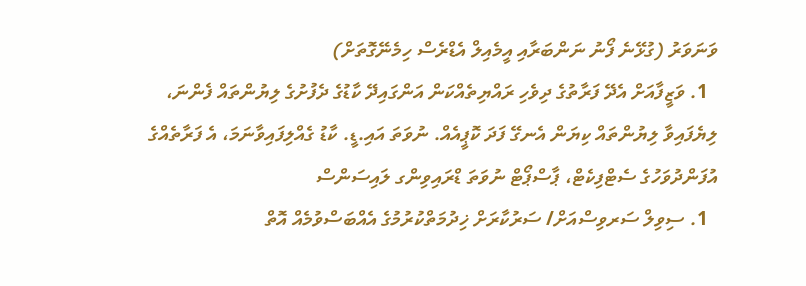ވަނަވަރު (ގުޅޭނެ ފޯނު ނަންބަރާއި އީމެއިލް އެޑްރެސް ހިމެނޭގޮތަށް)
  1. ވަޒީފާއަށް އެދޭ ފަރާތުގެ ދިވެހި ރައްޔިތެއްކަން އަންގައިދޭ ކާޑުގެ ދެފުށުގެ ލިޔުންތައް ފެންނަ، ލިޔެފައިވާ ލިޔުންތައް ކިޔަން އެނގޭ ފަދަ ކޮޕީއެއް. ނުވަތަ އައި.ޑީ. ކާޑު ގެއްލިފައިވާނަމަ، އެ ފަރާތެއްގެ އުފަންދުވަހުގެ ސެޓްފިކެޓް، ޕާސްޕޯޓް ނުވަތަ ޑްރައިވިންގ ލައިސަންސް
  1. ސިވިލް ސަރވިސްއަށް/ ސަރުކާރަށް ޚިދުމަތްކުރުމުގެ އެއްބަސްވުމެއް އޮތް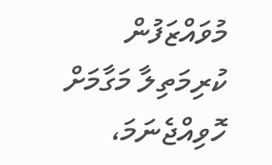މުވައްޒަފުން ކުރިމަތިލާ މަގާމަށް ހޮވިއްޖެނަމަ،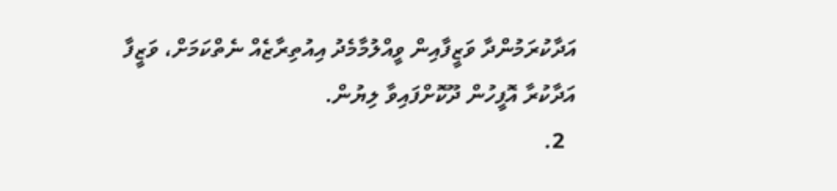އަދާކުރަމުންދާ ވަޒީފާއިން ވީއްލުމާމެދު އިއުތިރާޒެއް ނެތްކަމަށް، ވަޒީފާ އަދާކުރާ އޮފީހުން ދޫކޮށްފައިވާ ލިޔުން.
  2.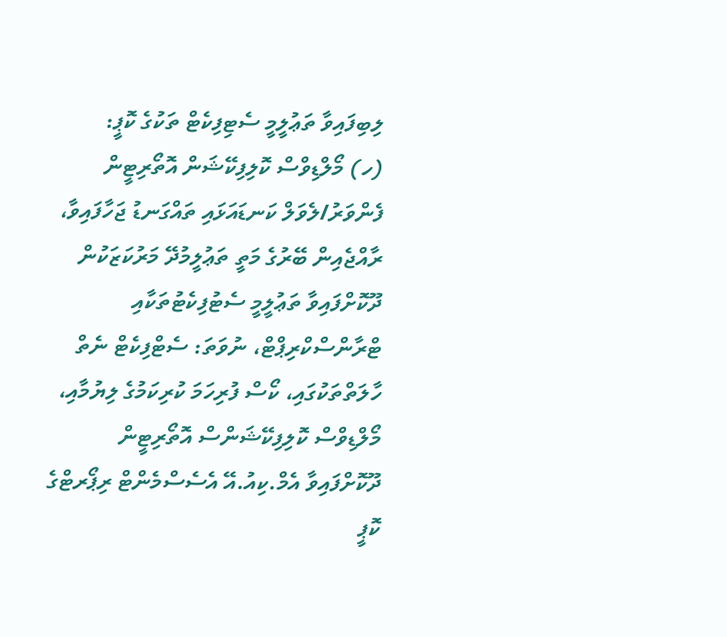ލިބިފައިވާ ތަޢުލީމީ ސެޓިފިކެޓް ތަކުގެ ކޮޕީ:
(ހ) މޯލްޑިވްސް ކޮލިފިކޭޝަން އޮތޯރިޓީން ފެންވަރު/ލެވަލް ކަނޑައަޅައި ތައްގަނޑު ޖަހާފައިވާ، ރާއްޖެއިން ބޭރުގެ މަތީ ތަޢުލީމުދޭ މަރުކަޒަކުން ދޫކޮށްފައިވާ ތަޢުލީމީ ސެޓުފިކެޓުތަކާއި ޓްރާންސްކްރިޕްޓް، ނުވަތަ: ސެޓްފިކެޓް ނެތް ހާލަތްތަކުގައި، ކޯސް ފުރިހަމަ ކުރިކަމުގެ ލިޔުމާއި، މޯލްޑިވްސް ކޮލިފިކޭޝަންސް އޮތޯރިޓީން ދޫކޮށްފައިވާ އެމް.ކިއު.އޭ އެސެސްމެންޓް ރިޕޯރޓްގެ ކޮޕީ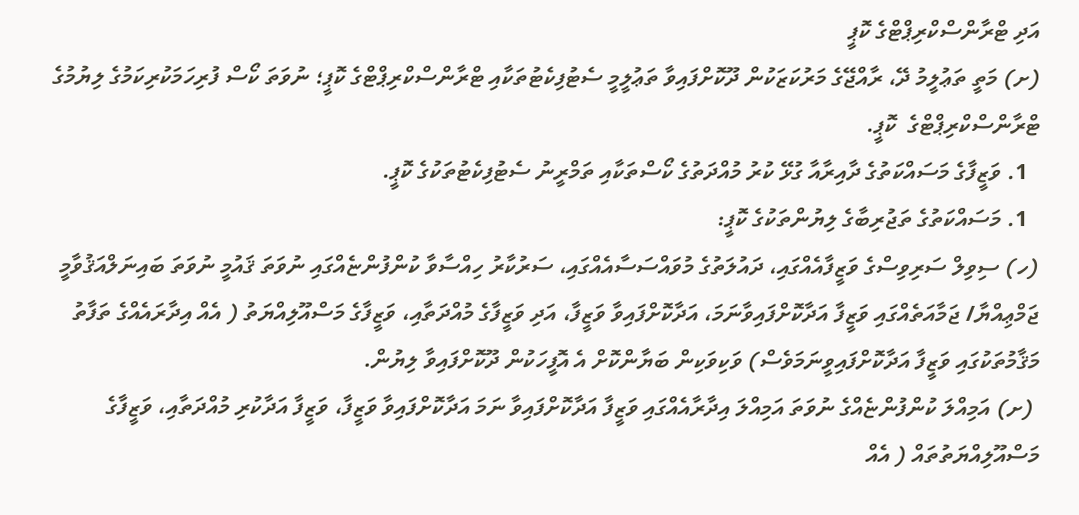އަދި ޓްރާންސްކްރިޕްޓްގެ ކޮޕީ
(ށ) މަތީ ތަޢުލީމު ދޭ، ރާއްޖޭގެ މަރުކަޒަކުން ދޫކޮށްފައިވާ ތަޢުލީމީ ސެޓުފިކެޓުތަކާއި ޓްރާންސްކްރިޕްޓްގެ ކޮޕީ؛ ނުވަތަ ކޯސް ފުރިހަމަކުރިކަމުގެ ލިޔުމުގެ ޓްރާންސްކްރިޕްޓްގެ  ކޮޕީ.
  1. ވަޒީފާގެ މަސައްކަތުގެ ދާއިރާއާ ގުޅޭ ކުރު މުއްދަތުގެ ކޯސްތަކާއި ތަމްރީނު ސެޓުފިކެޓުތަކުގެ ކޮޕީ.
  1. މަސައްކަތުގެ ތަޖުރިބާގެ ލިޔުންތަކުގެ ކޮޕީ:
(ހ) ސިވިލް ސަރިވިސްގެ ވަޒީފާއެއްގައި، ދައުލަތުގެ މުވައްސަސާއެއްގައި، ސަރުކާރު ހިއްސާވާ ކުންފުންޏެއްގައި ނުވަތަ ޤައުމީ ނުވަތަ ބައިނަލްއަޤުވާމީ ޖަމްޢިއްޔާ/ ޖަމާއަތެއްގައި ވަޒީފާ އަދާކޮށްފައިވާނަމަ، އަދާކޮށްފައިވާ ވަޒީފާ، އަދި ވަޒީފާގެ މުއްދަތާއި، ވަޒީފާގެ މަސްއޫލިއްޔަތު ( އެއް އިދާރައެއްގެ ތަފާތު މަޤާމުތަކުގައި ވަޒީފާ އަދާކޮށްފައިވީނަމަވެސް) ވަކިވަކިން ބަޔާންކޮށް އެ އޮފީހަކުން ދޫކޮށްފައިވާ ލިޔުން.
 (ށ) އަމިއްލަ ކުންފުންޏެއްގެ ނުވަތަ އަމިއްލަ އިދާރާއެއްގައި ވަޒީފާ އަދާކޮށްފައިވާ ނަމަ އަދާކޮށްފައިވާ ވަޒީފާ، ވަޒީފާ އަދާކުރި މުއްދަތާއި، ވަޒީފާގެ މަސްއޫލިއްޔަތުތައް ( އެއް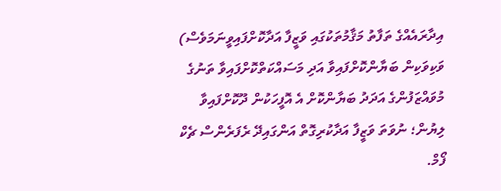އިދާރައެއްގެ ތަފާތު މަޤާމުތަކުގައި ވަޒީފާ އަދާކޮށްފައިވީނަމަވެސް) ވަކިވަކިން ބަޔާންކޮށްފައިވާ އަދި މަސައްކަތްކޮށްފައިވާ ތަނުގެ މުވައްޒަފުންގެ އަދަދު ބަޔާންކޮށް އެ އޮފީހަކުން ދޫކޮށްފައިވާ ލިޔުން؛ ނުވަތަ ވަޒީފާ އަދާކުރިގޮތް އަންގައިދޭ ރެފަރެންސް ޗެކް ފޯމް.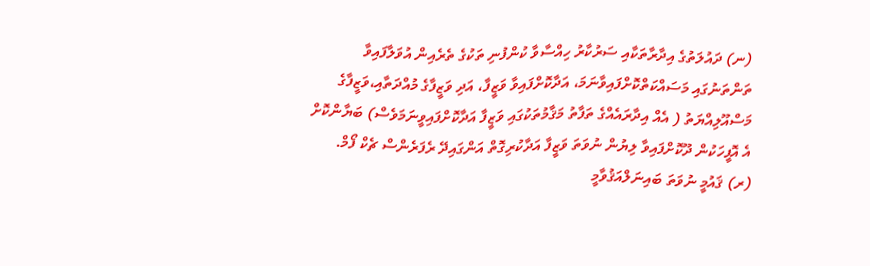(ނ) ދައުލަތުގެ އިދާރާތަކާއި ސަރުކާރު ހިއްސާވާ ކުންފުނި ތަކުގެ ތެރެއިން އުވަލާފައިވާ ތަންތަނުގައި މަސައްކަތްކޮށްފައިވާނަމަ، އަދާކޮށްފައިވާ ވަޒީފާ، އަދި ވަޒީފާގެ މުއްދަތާއި،ވަޒީފާގެ މަސްއޫލިއްޔަތު ( އެއް އިދާރައެއްގެ ތަފާތު މަޤާމުތަކުގައި ވަޒީފާ އަދާކޮށްފައިވީނަމަވެސް) ބަޔާންކޮށް އެ އޮފީހަކުން ދޫކޮށްފައިވާ ލިޔުން ނުވަތަ ވަޒީފާ އަދާކުރިގޮތް އަންގައިދޭ ރެފަރެންސް ޗެކް ފޯމް.
(ރ) ޤައުމީ ނުވަތަ ބައިނަލްއަޤުވާމީ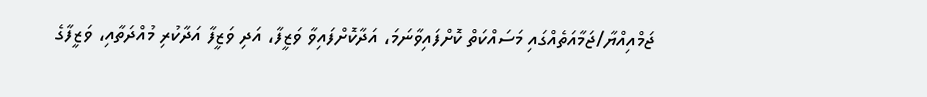ޖަމްއިއްޔާ/ޖަމާއަތެއްގައި މަސައްކަތް ކޮށްފައިވާނަމަ، އަދާކޮށްފައިވާ ވަޒީފާ، އަދި ވަޒީފާ އަދާކުރި މުއްދަތާއި، ވަޒީފާގެ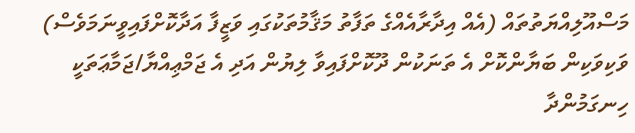މަސްއޫލިއްޔަތުތައް (އެއް އިދާރާއެއްގެ ތަފާތު މަޤާމުތަކުގައި ވަޒީފާ އަދާކޮށްފައިވީނަމަވެސް) ވަކިވަކިން ބަޔާންކޮށް އެ ތަނަކުން ދޫކޮށްފައިވާ ލިޔުން އަދި އެ ޖަމްޢިއްޔާ/ޖަމާޢަތަކީ ހިނގަމުންދާ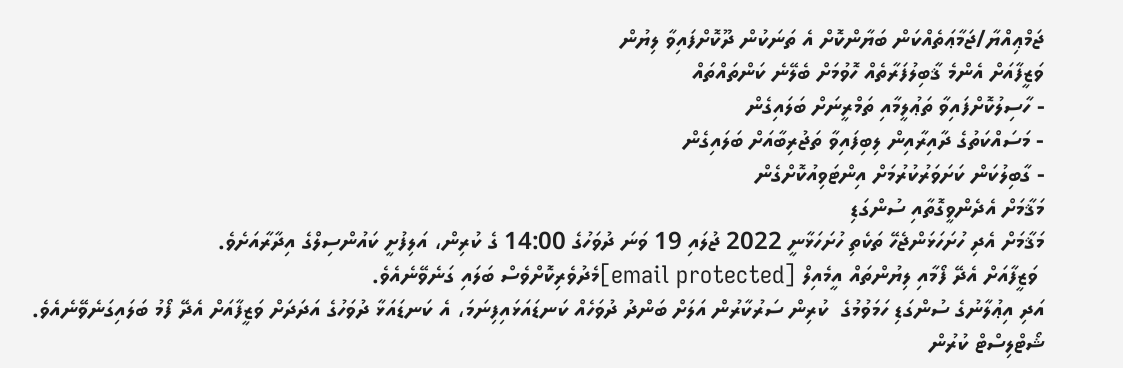ޖަމްޢިއްޔާ/ޖަމާޢަތެއްކަން ބަޔާންކޮށް އެ ތަނަކުން ދޫކޮށްފައިވާ ލިޔުން
ވަޒީފާއަށް އެންމެ ޤާބިލުފަރާތެއް ހޮވުމަށް ބެލޭނެ ކަންތައްތައް
- ހާސިލުކޮށްފައިވާ ތަޢުލީމާއި ތަމްރީނަށް ބަލައިގެން
- މަސައްކަތުގެ ދާއިރާއިން ލިބިފައިވާ ތަޖުރިބާއަށް ބަލައިގެން
- ގާބިލުކަން ކަށަވަރުކުރުމަށް އިންޓަވިއުކޮށްގެން
މަޤާމަށް އެދެންވީގޮތާއި ސުންގަޑި
މަޤާމަށް އެދި ހުށަހަޅަންޖެހޭ ތަކެތި ހުށަހަޅާނީ 2022 ޖުލައި 19 ވަނަ ދުވަހުގެ 14:00 ގެ ކުރިން، އަލިފުށީ ކައުންސިލްގެ އިދާރާއަށެވެ.
 ވަޒީފާއަށް އެދޭ ފޯމާއި ލިޔުންތައް އީމެއިލް [email protected]މެދުވެރިކޮށްވެސް ބަލައި ގަނެވޭނެއެވެ.
އަދި އިޢުލާނުގެ ސުންގަޑި ހަމަވުމުގެ  ކުރިން ސަރުކާރުން އަލަށް ބަންދު ދުވަހެއް ކަނޑައަޅައިފިނަމަ، އެ ކަނޑައަޅާ ދުވަހުގެ އަދަދަށް ވަޒީފާއަށް އެދޭ ފޯމު ބަލައިގަނެވޭނެއެވެ.
ޝޯޓްލިސްޓް ކުރުން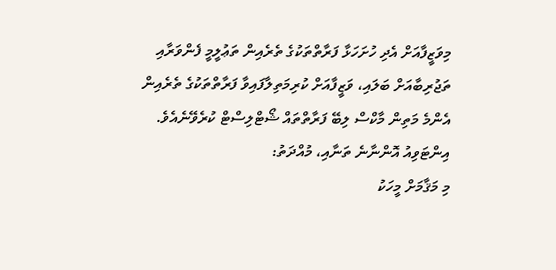މިވަޒީފާއަށް އެދި ހުށަހަޅާ ފަރާތްތަކުގެ ތެރެއިން ތަޢުލީމީ ފެންވަރާއި ތަޖުރިބާއަށް ބަލައި، ވަޒީފާއަށް ކުރިމަތިލާފައިވާ ފަރާތްތަކުގެ ތެރެއިން އެންމެ މަތިން މާކްސް ލިބޭ ފަރާތްތައް ޝޯޓްލިސްޓް ކުރެވޭނެއެވެ.
އިންޓަވިއު އޮންނާނެ ތަނާއި، މުއްދަތު:
މި މަޤާމަށް މީހަކު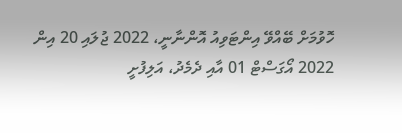ހޮވުމަށް ބޭއްވޭ އިންޓަވިއު އޮންނާނީ، 2022 ޖުލައި 20 އިން 2022 އޯގަސްޓް 01 އާއި ދެމެދު، އަލިފުށީ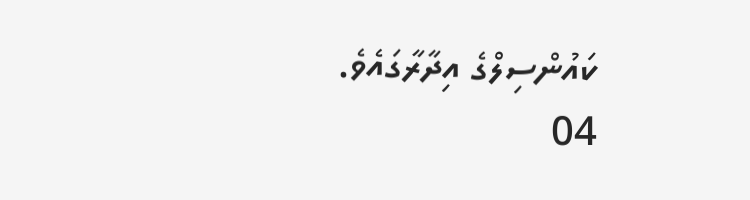ކައުންސިލްގެ އިދާރާގައެވެ.
04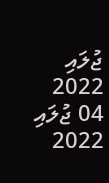ޖުލައި 2022
04 ޖުލައި 2022